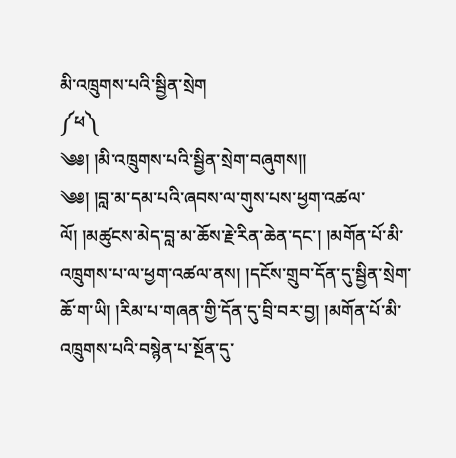མི་འཁྲུགས་པའི་སྦྱིན་སྲེག
༼ཕ༽
༄༅། །མི་འཁྲུགས་པའི་སྦྱིན་སྲེག་བཞུགས།།
༄༅། །བླ་མ་དམ་པའི་ཞབས་ལ་གུས་པས་ཕྱག་འཚལ་ལོ། །མཚུངས་མེད་བླ་མ་ཆོས་རྗེ་རིན་ཆེན་དང་། །མགོན་པོ་མི་འཁྲུགས་པ་ལ་ཕྱག་འཚལ་ནས། །དངོས་གྲུབ་དོན་དུ་སྦྱིན་སྲེག་ཆོ་ག་ཡི། །རིམ་པ་གཞན་གྱི་དོན་དུ་བྲི་བར་བྱ། །མགོན་པོ་མི་འཁྲུགས་པའི་བསྙེན་པ་སྔོན་དུ་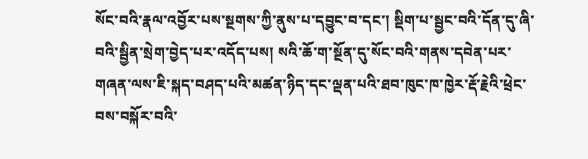སོང་བའི་རྣལ་འབྱོར་པས་སྔགས་ཀྱི་ནུས་པ་དབྱུང་བ་དང་། སྡིག་པ་སྦྱང་བའི་དོན་དུ་ཞི་བའི་སྦྱིན་སྲེག་བྱེད་པར་འདོད་པས། སའི་ཆོ་ག་སྔོན་དུ་སོང་བའི་གནས་དབེན་པར་གཞན་ལས་ཇི་སྐད་བཤད་པའི་མཚན་ཉིད་དང་ལྡན་པའི་ཐབ་ཁུང་ཁ་ཁྱེར་རྡོ་རྗེའི་ཕྲེང་བས་བསྐོར་བའི་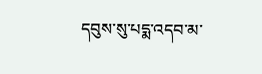དབུས་སུ་པདྨ་འདབ་མ་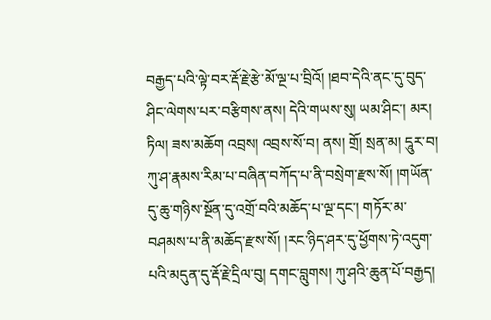བརྒྱད་པའི་ལྟེ་བར་རྡོ་རྗེ་རྩེ་མོ་ལྔ་པ་བྲིའོ། །ཐབ་དེའི་ནང་དུ་བུད་ཤིང་ལེགས་པར་བརྩིགས་ནས། དེའི་གཡས་སུ། ཡམ་ཤིང་། མར། ཏིལ། ཟས་མཆོག འབྲས། འབྲས་སོ་བ། ནས། གྲོ། སྲན་མ། དཱུར་བ། ཀུ་ཤ་རྣམས་རིམ་པ་བཞིན་བཀོད་པ་ནི་བསྲེག་རྫས་སོ། །གཡོན་དུ་ཆུ་གཉིས་སྔོན་དུ་འགྲོ་བའི་མཆོད་པ་ལྔ་དང་། གཏོར་མ་བཤམས་པ་ནི་མཆོད་རྫས་སོ། །རང་ཉིད་ཤར་དུ་ཕྱོགས་ཏེ་འདུག་པའི་མདུན་དུ་རྡོ་རྗེ་དྲིལ་བུ། དགང་བླུགས། ཀུ་ཤའི་ཆུན་པོ་བརྒྱད།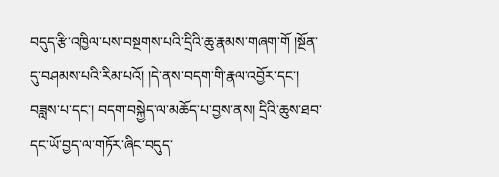བདུད་རྩི་འཁྱིལ་པས་བསྔགས་པའི་དྲིའི་ཆུ་རྣམས་གཞག་གོ །སྔོན་དུ་བཤམས་པའི་རིམ་པའོ། །དེ་ནས་བདག་གི་རྣལ་འབྱོར་དང་། བཟླས་པ་དང་། བདག་བསྐྱེད་ལ་མཆོད་པ་བྱས་ནས། དྲིའི་ཆུས་ཐབ་དང་ཡོ་བྱད་ལ་གཏོར་ཞིང་བདུད་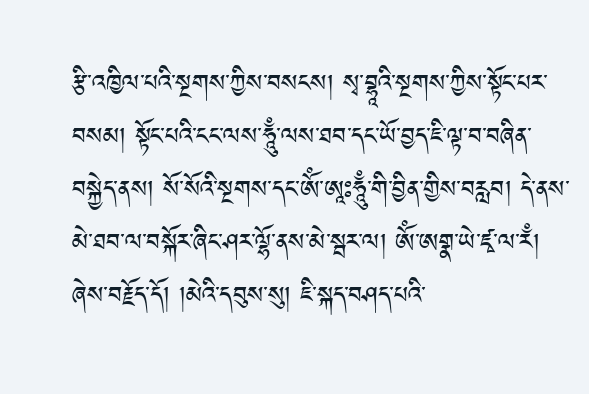རྩི་འཁྱིལ་པའི་སྔགས་ཀྱིས་བསངས། སྭ་བྷཱའི་སྔགས་ཀྱིས་སྟོང་པར་བསམ། སྟོང་པའི་ངང་ལས་ཧཱུྃ་ལས་ཐབ་དང་ཡོ་བྱད་ཇི་ལྟ་བ་བཞིན་བསྐྱེད་ནས། སོ་སོའི་སྔགས་དང་ཨོཾ་ཨཱཿཧཱུྃ་གི་བྱིན་གྱིས་བརླབ། དེ་ནས་མེ་ཐབ་ལ་བསྐོར་ཞིང་ཤར་ལྷོ་ནས་མེ་སྦར་ལ། ཨོཾ་ཨགྣ་ཡེ་ཛྭ་ལ་རྃ། ཞེས་བརྗོད་དོ། །མེའི་དབུས་སུ། ཇི་སྐད་བཤད་པའི་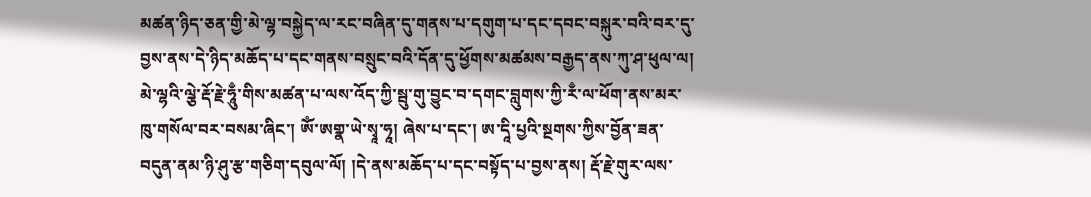མཚན་ཉིད་ཅན་གྱི་མེ་ལྷ་བསྐྱེད་ལ་རང་བཞིན་དུ་གནས་པ་དགུག་པ་དང་དབང་བསྐུར་བའི་བར་དུ་བྱས་ནས་དེ་ཉིད་མཆོད་པ་དང་གནས་བསྲུང་བའི་དོན་དུ་ཕྱོགས་མཚམས་བརྒྱད་ནས་ཀུ་ཤ་ཕུལ་ལ། མེ་ལྷའི་ལྕེ་རྡོ་རྗེ་ཧཱུྃ་གིས་མཚན་པ་ལས་འོད་ཀྱི་སྦུ་གུ་བྱུང་བ་དགང་བླུགས་ཀྱི་རྃ་ལ་ཕོག་ནས་མར་ཁུ་གསོལ་བར་བསམ་ཞིང་། ཨོཾ་ཨགྣ་ཡེ་སྭཱ་ཧཱ། ཞེས་པ་དང་། ཨ་དཱི་པྱའི་སྔགས་ཀྱིས་བྱོན་ཟན་བདུན་ནམ་ཉི་ཤུ་རྩ་གཅིག་དབུལ་ལོ། །དེ་ནས་མཆོད་པ་དང་བསྟོད་པ་བྱས་ནས། རྡོ་རྗེ་གུར་ལས་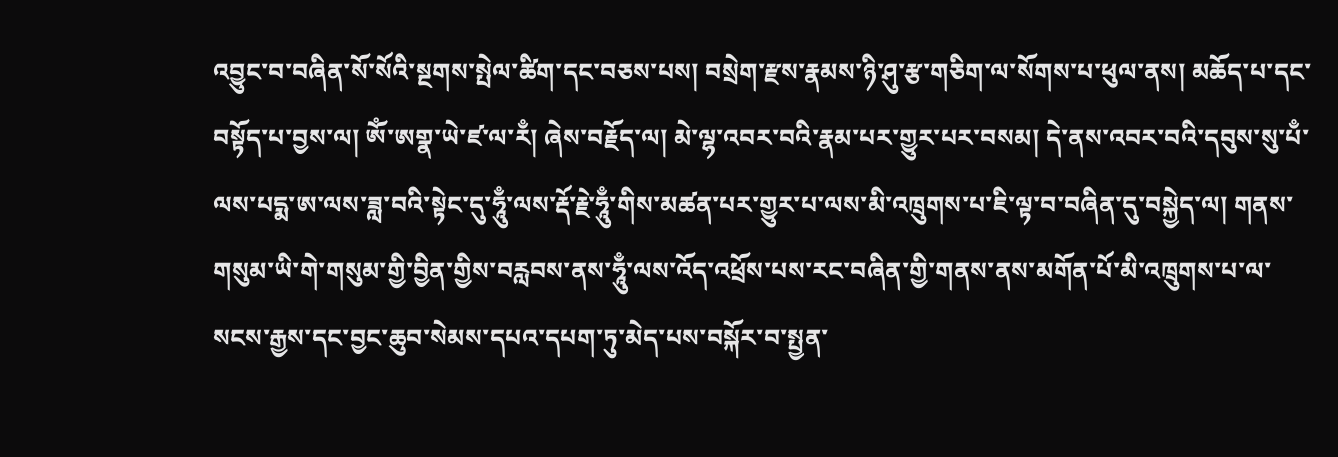འབྱུང་བ་བཞིན་སོ་སོའི་སྔགས་སྤེལ་ཚིག་དང་བཅས་པས། བསྲེག་རྫས་རྣམས་ཉི་ཤུ་རྩ་གཅིག་ལ་སོགས་པ་ཕུལ་ནས། མཆོད་པ་དང་བསྟོད་པ་བྱས་ལ། ཨོཾ་ཨགྣ་ཡེ་ཛ་ལ་རྃ། ཞེས་བརྗོད་ལ། མེ་ལྷ་འབར་བའི་རྣམ་པར་གྱུར་པར་བསམ། དེ་ནས་འབར་བའི་དབུས་སུ་པྃ་ལས་པདྨ་ཨ་ལས་ཟླ་བའི་སྟེང་དུ་ཧཱུྃ་ལས་རྡོ་རྗེ་ཧཱུྃ་གིས་མཚན་པར་གྱུར་པ་ལས་མི་འཁྲུགས་པ་ཇི་ལྟ་བ་བཞིན་དུ་བསྐྱེད་ལ། གནས་གསུམ་ཡི་གེ་གསུམ་གྱི་བྱིན་གྱིས་བརླབས་ནས་ཧཱུྃ་ལས་འོད་འཕྲོས་པས་རང་བཞིན་གྱི་གནས་ནས་མགོན་པོ་མི་འཁྲུགས་པ་ལ་སངས་རྒྱས་དང་བྱང་ཆུབ་སེམས་དཔའ་དཔག་ཏུ་མེད་པས་བསྐོར་བ་སྤྱན་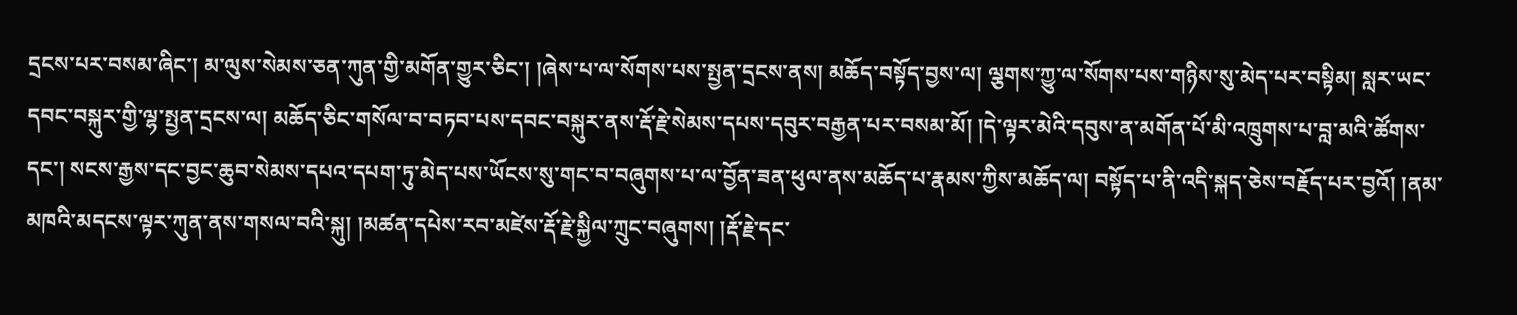དྲངས་པར་བསམ་ཞིང་། མ་ལུས་སེམས་ཅན་ཀུན་གྱི་མགོན་གྱུར་ཅིང་། །ཞེས་པ་ལ་སོགས་པས་སྤྱན་དྲངས་ནས། མཆོད་བསྟོད་བྱས་ལ། ལྕགས་ཀྱུ་ལ་སོགས་པས་གཉིས་སུ་མེད་པར་བསྟིམ། སླར་ཡང་དབང་བསྐུར་གྱི་ལྷ་སྤྱན་དྲངས་ལ། མཆོད་ཅིང་གསོལ་བ་བཏབ་པས་དབང་བསྐུར་ནས་རྡོ་རྗེ་སེམས་དཔས་དབུར་བརྒྱན་པར་བསམ་མོ། །དེ་ལྟར་མེའི་དབུས་ན་མགོན་པོ་མི་འཁྲུགས་པ་བླ་མའི་ཚོགས་དང་། སངས་རྒྱས་དང་བྱང་ཆུབ་སེམས་དཔའ་དཔག་ཏུ་མེད་པས་ཡོངས་སུ་གང་བ་བཞུགས་པ་ལ་བྱོན་ཟན་ཕུལ་ནས་མཆོད་པ་རྣམས་ཀྱིས་མཆོད་ལ། བསྟོད་པ་ནི་འདི་སྐད་ཅེས་བརྗོད་པར་བྱའོ། །ནམ་མཁའི་མདངས་ལྟར་ཀུན་ནས་གསལ་བའི་སྐུ། །མཚན་དཔེས་རབ་མཛེས་རྡོ་རྗེ་སྐྱིལ་ཀྲུང་བཞུགས། །རྡོ་རྗེ་དང་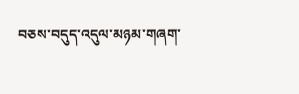བཅས་བདུད་འདུལ་མཉམ་གཞག་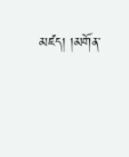མཛད། །མགོན་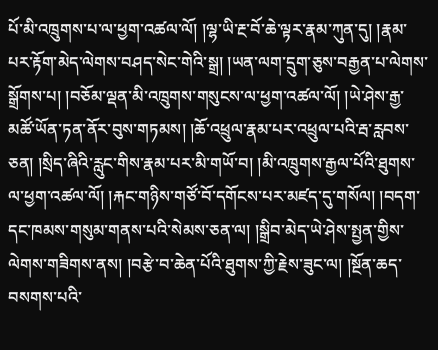པོ་མི་འཁྲུགས་པ་ལ་ཕྱག་འཚལ་ལོ། །ལྷ་ཡི་རྔ་བོ་ཆེ་ལྟར་རྣམ་ཀུན་དུ། །རྣམ་པར་རྟོག་མེད་ལེགས་བཤད་སེང་གེའི་སྒྲ། །ཡན་ལག་དྲུག་ཅུས་བརྒྱན་པ་ལེགས་སྒྲོགས་པ། །བཅོམ་ལྡན་མི་འཁྲུགས་གསུངས་ལ་ཕྱག་འཚལ་ལོ། །ཡེ་ཤེས་རྒྱ་མཚོ་ཡོན་ཏན་ནོར་བུས་གཏམས། །ཆོ་འཕྲུལ་རྣམ་པར་འཕྲུལ་པའི་རྦ་རླབས་ཅན། །སྲིད་ཞིའི་རླུང་གིས་རྣམ་པར་མི་གཡོ་བ། །མི་འཁྲུགས་རྒྱལ་པོའི་ཐུགས་ལ་ཕྱག་འཚལ་ལོ། །རྐང་གཉིས་གཙོ་བོ་དགོངས་པར་མཛད་དུ་གསོལ། །བདག་དང་ཁམས་གསུམ་གནས་པའི་སེམས་ཅན་ལ། །སྒྲིབ་མེད་ཡེ་ཤེས་སྤྱན་གྱིས་ལེགས་གཟིགས་ནས། །བརྩེ་བ་ཆེན་པོའི་ཐུགས་ཀྱི་རྗེས་ཟུང་ལ། །སྔོན་ཆད་བསགས་པའི་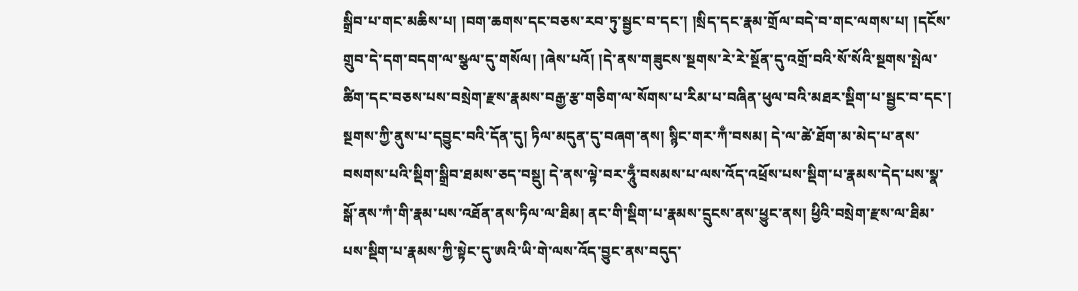སྒྲིབ་པ་གང་མཆིས་པ། །བག་ཆགས་དང་བཅས་རབ་ཏུ་སྦྱང་བ་དང་། །སྲིད་དང་རྣམ་གྲོལ་བདེ་བ་གང་ལགས་པ། །དངོས་གྲུབ་དེ་དག་བདག་ལ་སྩལ་དུ་གསོལ། །ཞེས་པའོ། །དེ་ནས་གཟུངས་སྔགས་རེ་རེ་སྔོན་དུ་འགྲོ་བའི་སོ་སོའི་སྔགས་སྤེལ་ཚིག་དང་བཅས་པས་བསྲེག་རྫས་རྣམས་བརྒྱ་རྩ་གཅིག་ལ་སོགས་པ་རིམ་པ་བཞིན་ཕུལ་བའི་མཐར་སྡིག་པ་སྦྱང་བ་དང་། སྔགས་ཀྱི་ནུས་པ་དབྱུང་བའི་དོན་དུ། ཏིལ་མདུན་དུ་བཞག་ནས། སྙིང་གར་ཀྃ་བསམ། དེ་ལ་ཚེ་ཐོག་མ་མེད་པ་ནས་བསགས་པའི་སྡིག་སྒྲིབ་ཐམས་ཅད་བསྡུ། དེ་ནས་ལྟེ་བར་ཧཱུྃ་བསམས་པ་ལས་འོད་འཕྲོས་པས་སྡིག་པ་རྣམས་དེད་པས་སྣ་སྒོ་ནས་ཀཾ་གི་རྣམ་པས་འཐོན་ནས་ཏིལ་ལ་ཐིམ། ནང་གི་སྡིག་པ་རྣམས་དྲུངས་ནས་ཕྱུང་ནས། ཕྱིའི་བསྲེག་རྫས་ལ་ཐིམ་པས་སྡིག་པ་རྣམས་ཀྱི་སྟེང་དུ་ཨའི་ཡི་གེ་ལས་འོད་བྱུང་ནས་བདུད་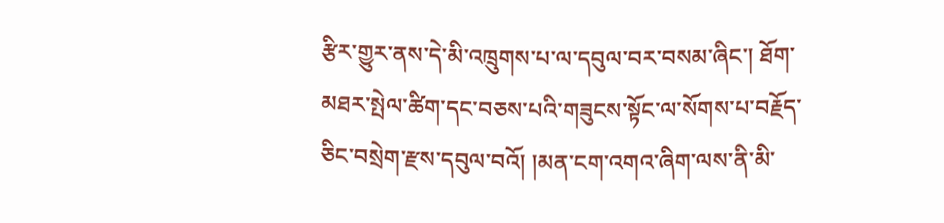རྩིར་གྱུར་ནས་དེ་མི་འཁྲུགས་པ་ལ་དབུལ་བར་བསམ་ཞིང་། ཐོག་མཐར་སྤེལ་ཚིག་དང་བཅས་པའི་གཟུངས་སྟོང་ལ་སོགས་པ་བརྗོད་ཅིང་བསྲེག་རྫས་དབུལ་བའོ། །མན་ངག་འགའ་ཞིག་ལས་ནི་མི་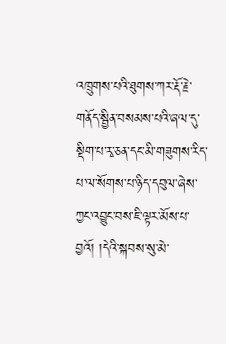འཁྲུགས་པའི་ཐུགས་ཀར་རྡོ་རྗེ་གནོད་སྦྱིན་བསམས་པའི་ཞལ་དུ་སྡིག་པ་རྭ་ཅན་དང་མི་གཟུགས་རིད་པ་ལ་སོགས་པ་ཉིད་དབུལ་ཞེས་ཀྱང་འབྱུང་བས་ཇི་ལྟར་མོས་པ་བྱའོ། །དེའི་སྐབས་སུ་མེ་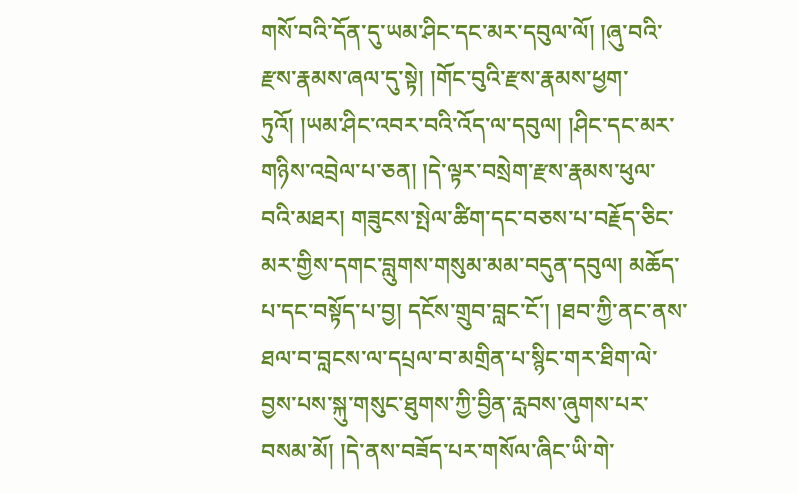གསོ་བའི་དོན་དུ་ཡམ་ཤིང་དང་མར་དབུལ་ལོ། །ཞུ་བའི་རྫས་རྣམས་ཞལ་དུ་སྟེ། །གོང་བུའི་རྫས་རྣམས་ཕྱག་ཏུའོ། །ཡམ་ཤིང་འབར་བའི་འོད་ལ་དབུལ། །ཤིང་དང་མར་གཉིས་འབྲེལ་པ་ཅན། །དེ་ལྟར་བསྲེག་རྫས་རྣམས་ཕུལ་བའི་མཐར། གཟུངས་སྤེལ་ཚིག་དང་བཅས་པ་བརྗོད་ཅིང་མར་གྱིས་དགང་བླུགས་གསུམ་མམ་བདུན་དབུལ། མཆོད་པ་དང་བསྟོད་པ་བྱ། དངོས་གྲུབ་བླང་ངོ་། །ཐབ་ཀྱི་ནང་ནས་ཐལ་བ་བླངས་ལ་དཔྲལ་བ་མགྲིན་པ་སྙིང་གར་ཐིག་ལེ་བྱས་པས་སྐུ་གསུང་ཐུགས་ཀྱི་བྱིན་རླབས་ཞུགས་པར་བསམ་མོ། །དེ་ནས་བཟོད་པར་གསོལ་ཞིང་ཡི་གེ་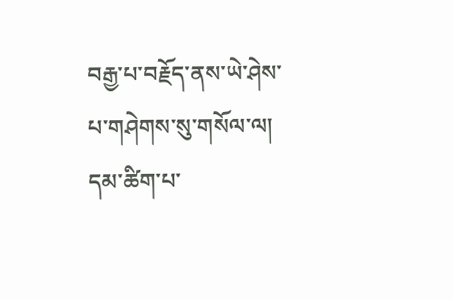བརྒྱ་པ་བརྗོད་ནས་ཡེ་ཤེས་པ་གཤེགས་སུ་གསོལ་ལ། དམ་ཚིག་པ་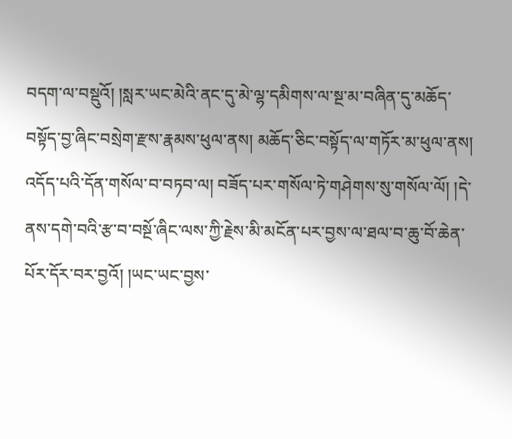བདག་ལ་བསྡུའོ། །སླར་ཡང་མེའི་ནང་དུ་མེ་ལྷ་དམིགས་ལ་སྔ་མ་བཞིན་དུ་མཆོད་བསྟོད་བྱ་ཞིང་བསྲེག་རྫས་རྣམས་ཕུལ་ནས། མཆོད་ཅིང་བསྟོད་ལ་གཏོར་མ་ཕུལ་ནས། འདོད་པའི་དོན་གསོལ་བ་བཏབ་ལ། བཟོད་པར་གསོལ་ཏེ་གཤེགས་སུ་གསོལ་ལོ། །དེ་ནས་དགེ་བའི་རྩ་བ་བསྔོ་ཞིང་ལས་ཀྱི་རྗེས་མི་མངོན་པར་བྱས་ལ་ཐལ་བ་ཆུ་བོ་ཆེན་པོར་དོར་བར་བྱའོ། །ཡང་ཡང་བྱས་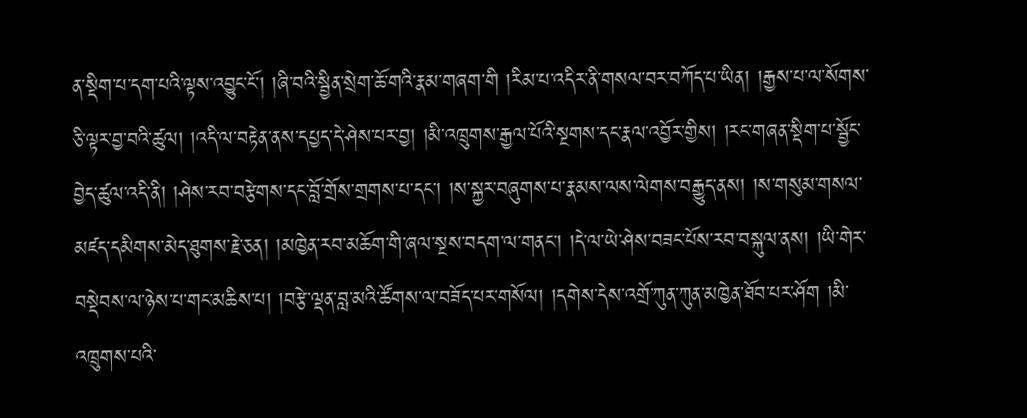ན་སྡིག་པ་དག་པའི་ལྟས་འབྱུང་ངོ་། །ཞི་བའི་སྦྱིན་སྲེག་ཆོ་གའི་རྣམ་གཞག་གི །རིམ་པ་འདིར་ནི་གསལ་བར་བཀོད་པ་ཡིན། །རྒྱས་པ་ལ་སོགས་ཅི་ལྟར་བྱ་བའི་ཚུལ། །འདི་ལ་བརྟེན་ནས་དཔྱད་དེ་ཤེས་པར་བྱ། །མི་འཁྲུགས་རྒྱལ་པོའི་སྔགས་དང་རྣལ་འབྱོར་གྱིས། །རང་གཞན་སྡིག་པ་སྦྱོང་བྱེད་ཚུལ་འདི་ནི། །ཤེས་རབ་བརྩེགས་དང་བློ་གྲོས་གྲགས་པ་དང་། །ས་སྐྱར་བཞུགས་པ་རྣམས་ལས་ལེགས་བརྒྱུད་ནས། །ས་གསུམ་གསལ་མཛད་དམིགས་མེད་ཐུགས་རྗེ་ཅན། །མཁྱེན་རབ་མཆོག་གི་ཞལ་སྔས་བདག་ལ་གནང་། །དེ་ལ་ཡེ་ཤེས་བཟང་པོས་རབ་བསྐུལ་ནས། །ཡི་གེར་བསྡེབས་ལ་ཉེས་པ་གང་མཆིས་པ། །བརྩེ་ལྡན་བླ་མའི་ཚོགས་ལ་བཟོད་པར་གསོལ། །དགེས་དེས་འགྲོ་ཀུན་ཀུན་མཁྱེན་ཐོབ་པར་ཤོག །མི་འཁྲུགས་པའི་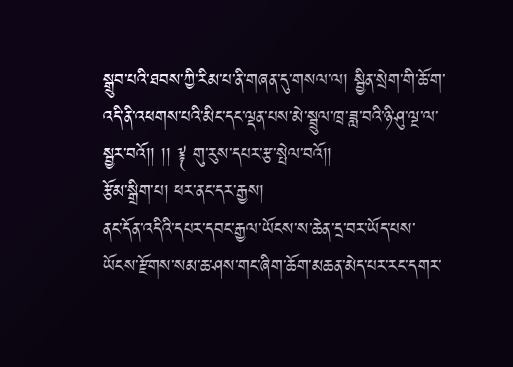སྒྲུབ་པའི་ཐབས་ཀྱི་རིམ་པ་ནི་གཞན་དུ་གསལ་ལ། སྦྱིན་སྲེག་གི་ཆོ་ག་འདི་ནི་འཕགས་པའི་མིང་དང་ལྡན་པས་མེ་སྦྲུལ་ཁྲ་ཟླ་བའི་ཉི་ཤུ་ལྔ་ལ་སྦྱར་བའོ།། །། ༈ གུ་རུས་དཔར་རྩ་སྤེལ་བའོ།།
རྩོམ་སྒྲིག་པ། ཕར་ནང་དར་རྒྱས།
ནང་དོན་འདིའི་དཔར་དབང་རྒྱལ་ཡོངས་ས་ཆེན་དྲ་བར་ཡོད་པས་ཡོངས་རྫོགས་སམ་ཆ་ཤས་གང་ཞིག་ཆོག་མཆན་མེད་པར་རང་དགར་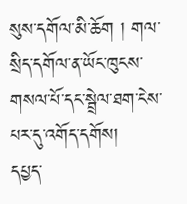སུས་དགོལ་མི་ཆོག ། གལ་སྲིད་དགོལ་ན་ཡོང་ཁུངས་གསལ་པོ་དང་སྦྲེལ་ཐག་ངེས་པར་དུ་འགོད་དགོས།
དཔྱད་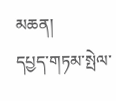མཆན།
དཔྱད་གཏམ་སྤེལ་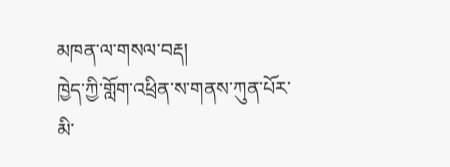མཁན་ལ་གསལ་བརྡ།
ཁྱེད་ཀྱི་གློག་འཕྲིན་ས་གནས་ཀུན་པོར་མི་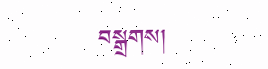བསྒྲགས།